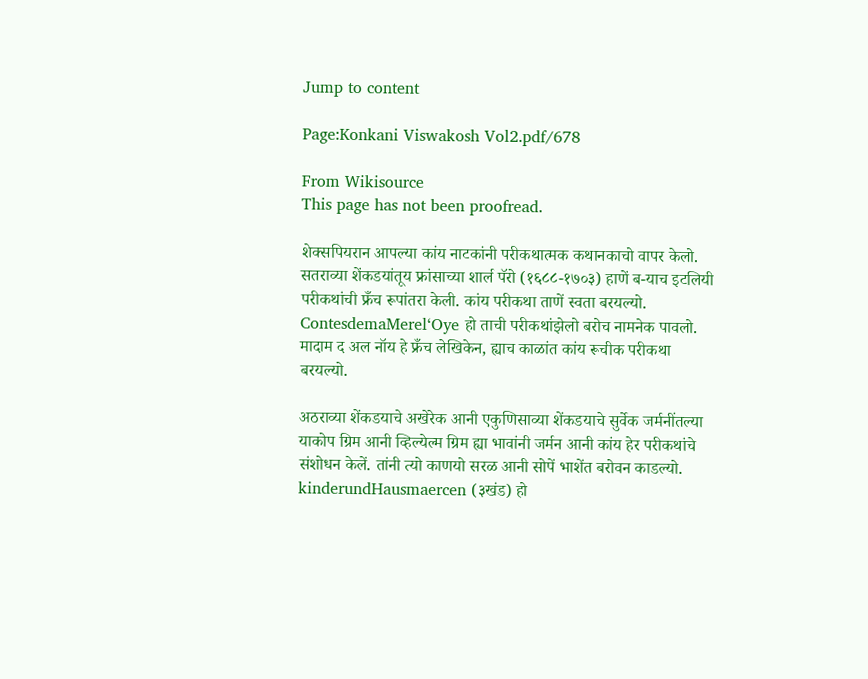Jump to content

Page:Konkani Viswakosh Vol2.pdf/678

From Wikisource
This page has not been proofread.

शेक्सपियरान आपल्या कांय नाटकांनी परीकथात्मक कथानकाचो वापर केलो. सतराव्या शेंकडयांतूय फ्रांसाच्या शार्ल पॅरो (१६८८-१७०३) हाणें ब-याच इटलियी परीकथांची फ्रँच रूपांतरा केली. कांय परीकथा ताणें स्वता बरयल्यो. ContesdemaMerel‘Oye हो ताची परीकथांझेलो बरोच नामनेक पावलो. मादाम द अल नॉय हे फ्रँच लेखिकेन, ह्याच काळांत कांय रूचीक परीकथा बरयल्यो.

अठराव्या शेंकडयाचे अखेरेक आनी एकुणिसाव्या शेंकडयाचे सुर्वेक जर्मनींतल्या याकोप ग्रिम आनी व्हिल्येल्म ग्रिम ह्या भावांनी जर्मन आनी कांय हेर परीकथांचे संशोधन केलें. तांनी त्यो काणयो सरळ आनी सोपें भाशेंत बरोवन काडल्यो. kinderundHausmaercen (३खंड) हो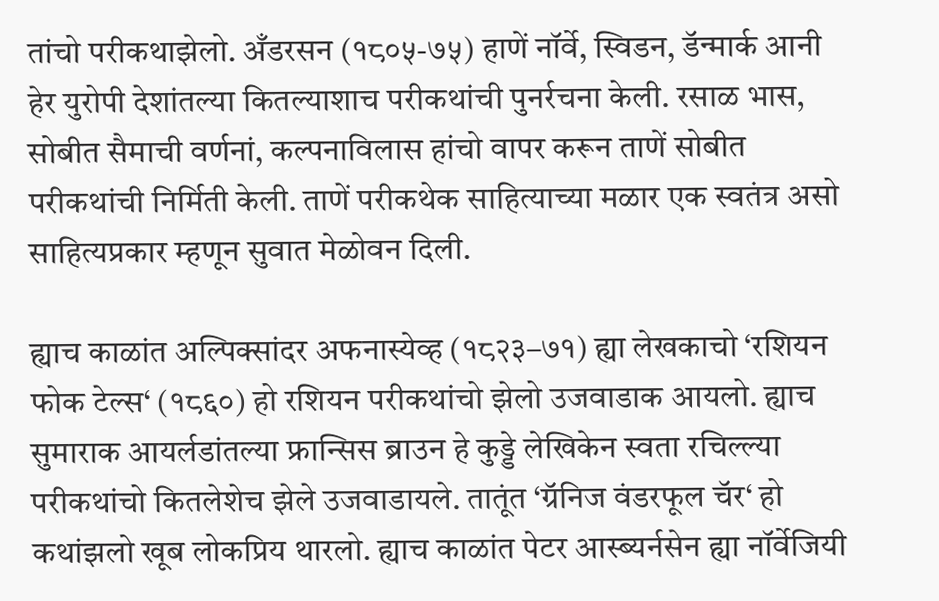तांचो परीकथाझेलो. अँडरसन (१८०५-७५) हाणें नॉर्वे, स्विडन, डॅन्मार्क आनी हेर युरोपी देशांतल्या कितल्याशाच परीकथांची पुनर्रचना केली. रसाळ भास, सोबीत सैमाची वर्णनां, कल्पनाविलास हांचो वापर करून ताणें सोबीत परीकथांची निर्मिती केली. ताणें परीकथेक साहित्याच्या मळार एक स्वतंत्र असो साहित्यप्रकार म्हणून सुवात मेळोवन दिली.

ह्याच काळांत अल्पिक्सांदर अफनास्येव्ह (१८२३–७१) ह्या लेखकाचो ‘रशियन फोक टेल्स‘ (१८६०) हो रशियन परीकथांचो झेलो उजवाडाक आयलो. ह्याच सुमाराक आयर्लडांतल्या फ्रान्सिस ब्राउन हे कुड्डे लेखिकेन स्वता रचिल्ल्या परीकथांचो कितलेशेच झेले उजवाडायले. तातूंत ‘ग्रॅनिज वंडरफूल चॅर‘ हो कथांझलो खूब लोकप्रिय थारलो. ह्याच काळांत पेटर आस्ब्यर्नसेन ह्या नॉर्वेजियी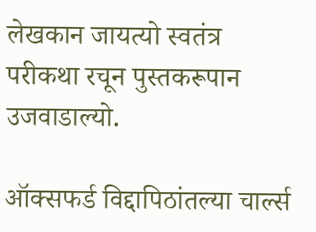लेखकान जायत्यो स्वतंत्र परीकथा रचून पुस्तकरूपान उजवाडाल्यो.

ऑक्सफर्ड विद्दापिठांतल्या चार्ल्स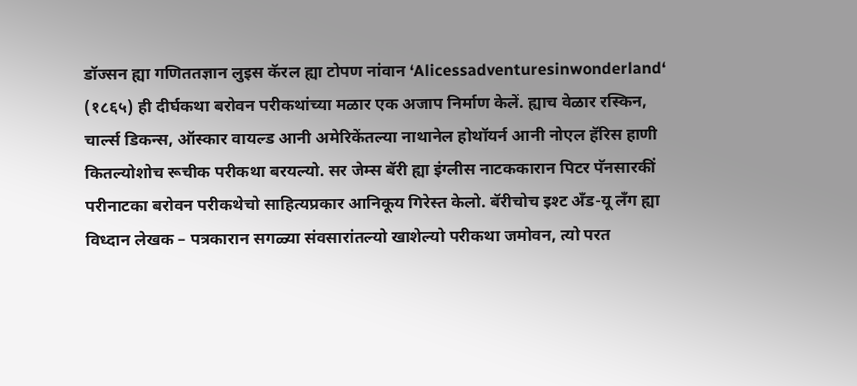डॉज्सन ह्या गणिततज्ञान लुइस कॅरल ह्या टोपण नांवान ‘Alicessadventuresinwonderland‘ (१८६५) ही दीर्घकथा बरोवन परीकथांच्या मळार एक अजाप निर्माण केलें. ह्याच वेळार रस्किन, चार्ल्स डिकन्स, ऑस्कार वायल्ड आनी अमेरिकेंतल्या नाथानेल होथॉयर्न आनी नोएल हॅरिस हाणी कितल्योशोच रूचीक परीकथा बरयल्यो. सर जेम्स बॅरी ह्या इंग्लीस नाटककारान पिटर पॅनसारकीं परीनाटका बरोवन परीकथेचो साहित्यप्रकार आनिकूय गिरेस्त केलो. बॅरीचोच इश्ट अँड-यू लँग ह्या विध्दान लेखक – पत्रकारान सगळ्या संवसारांतल्यो खाशेल्यो परीकथा जमोवन, त्यो परत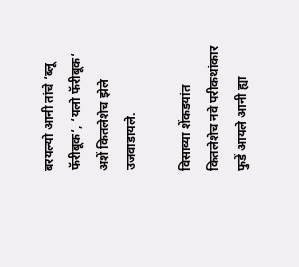बरयल्यो आनी तांचे ‘ब्लू फॅरीबूक‘, ‘यलो फॅरीबूक‘ अशें कितलेशेच झेले उजवाडायले.

विसाव्या शेंकडयांत कितलेशेच नवे परीकथांकार फुडें आयले आनी ह्या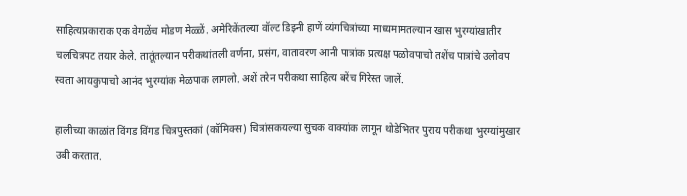साहित्यप्रकाराक एक वेगळेंच मोडण मेळ्ळें. अमेरिकेंतल्या वॉल्ट डिझ्नी हाणें व्यंगचित्रांच्या माध्यमामतल्यान खास भुरग्यांखातीर चलचित्रपट तयार केले. तातूंतल्यान परीकथांतली वर्णना, प्रसंग, वातावरण आनी पात्रांक प्रत्यक्ष पळोवपाचो तशेंच पात्रांचे उलोवप स्वता आयकुपाचो आनंद भुरग्यांक मेळपाक लागलो. अशें तरेन परीकथा साहित्य बरेंच गिरेस्त जालें.

हालीच्या काळांत विंगड विंगड चित्रपुस्तकां (कॉमिक्स) चित्रांसकयल्या सुचक वाक्यांक लागून थोडेभितर पुराय परीकथा भुरग्यांमुखार उबी करतात.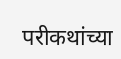परीकथांच्या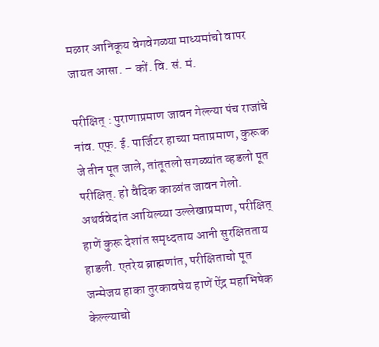मळार आनिकूय वेगवेगळ्या माध्यमांचो वापर जायत आसा. – कों. वि. सं. मं.

परीक्षित् : पुराणाप्रमाण जावन गेल्ल्या पंच राजांचे नांव. एफ्. ई. पार्जिटर हाच्या मताप्रमाण, कुरूक जे तीन पूत जाले, तांतूतलो सगळ्यांत व्हडलो पूत परीक्षित्. हो वैदिक काळांत जावन गेलो. अथर्ववेदांत आयिल्य्या उल्लेखाप्रमाण, परीक्षित् हाणें कुरू देशांत समृध्दताय आनी सुरक्षितताय हाडली. एतरेय ब्राह्मणांत, परीक्षिताचो पूत जन्मेजय हाका तुरकावषेय हाणें ऐंद्र महाभिषेक केल्ल्याचो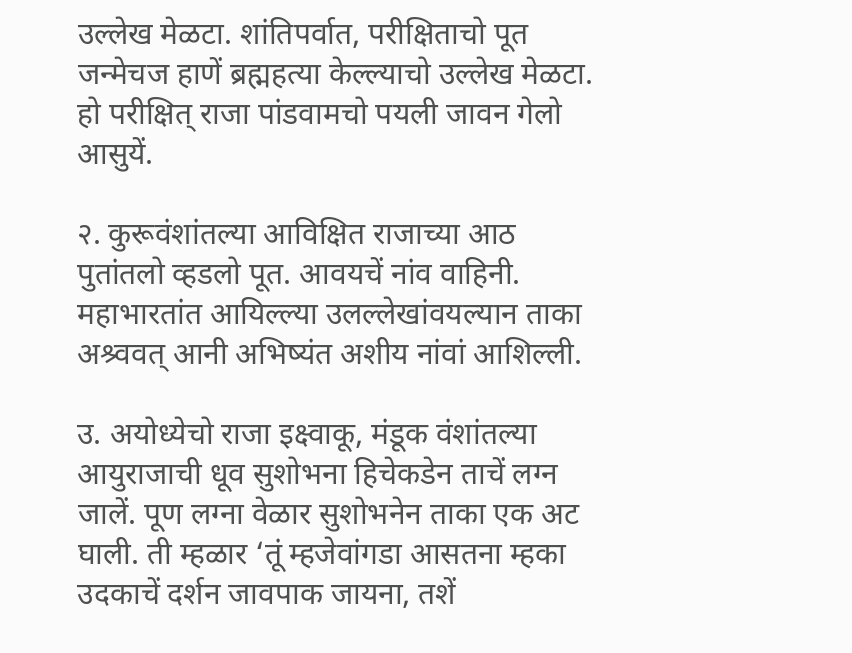उल्लेख मेळटा. शांतिपर्वात, परीक्षिताचो पूत जन्मेचज हाणें ब्रह्महत्या केल्ल्याचो उल्लेख मेळटा. हो परीक्षित् राजा पांडवामचो पयली जावन गेलो आसुयें.

२. कुरूवंशांतल्या आविक्षित राजाच्या आठ पुतांतलो व्हडलो पूत. आवयचें नांव वाहिनी. महाभारतांत आयिल्ल्या उलल्लेखांवयल्यान ताका अश्र्ववत् आनी अभिष्यंत अशीय नांवां आशिल्ली.

उ. अयोध्येचो राजा इक्ष्वाकू, मंडूक वंशांतल्या आयुराजाची धूव सुशोभना हिचेकडेन ताचें लग्न जालें. पूण लग्ना वेळार सुशोभनेन ताका एक अट घाली. ती म्हळार ‘तूं म्हजेवांगडा आसतना म्हका उदकाचें दर्शन जावपाक जायना, तशें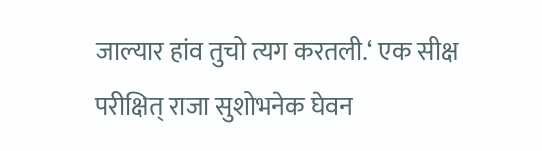जाल्यार हांव तुचो त्यग करतली.‘ एक सीक्ष परीक्षित् राजा सुशोभनेक घेवन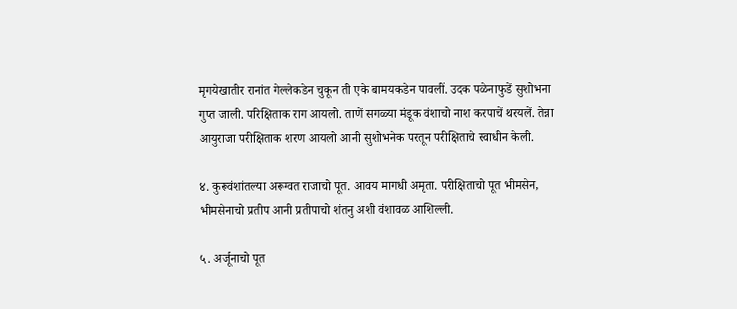मृगयेखातीर रानांत गेल्लेकडेन चुकून ती एके बामयकडेन पावलीं. उदक पळेनाफुडें सुशोभना गुप्त जाली. परिक्षिताक राग आयलो. ताणें सगळ्या मंडूक वंशाचो नाश करपाचें थरयलें. तेन्ना आयुराजा परीक्षिताक शरण आयलो आनी सुशोभनेक परतून परीक्षिताचे स्वाधीन केली.

४. कुरूवंशांतल्या अरूग्वत राजाचो पूत. आवय मागधी अमृता. परीक्षिताचो पूत भीमसेन, भीमसेनाचो प्रतीप आनी प्रतीपाचो शंतनु अशी वंशावळ आशिल्ली.

५. अर्जूनाचो पूत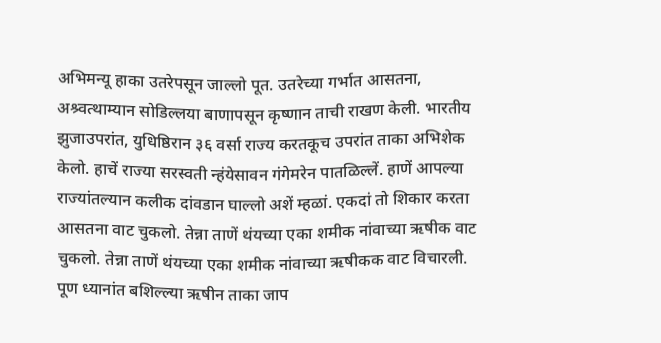अभिमन्यू हाका उतरेपसून जाल्लो पूत. उतरेच्या गर्भात आसतना, अश्र्वत्थाम्यान सोडिल्लया बाणापसून कृष्णान ताची राखण केली. भारतीय झुजाउपरांत, युधिष्ठिरान ३६ वर्सा राज्य करतकूच उपरांत ताका अभिशेक केलो. हाचें राज्या सरस्वती न्हंयेसावन गंगेमरेन पातळिल्लें. हाणें आपल्या राज्यांतल्यान कलीक दांवडान घाल्लो अशें म्हळां. एकदां तो शिकार करता आसतना वाट चुकलो. तेन्ना ताणें थंयच्या एका शमीक नांवाच्या ऋषीक वाट चुकलो. तेन्ना ताणें थंयच्या एका शमीक नांवाच्या ऋषीकक वाट विचारली. पूण ध्यानांत बशिल्ल्या ऋषीन ताका जाप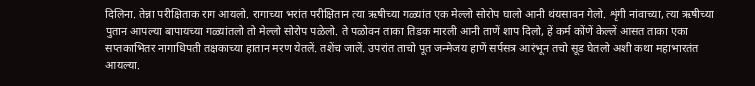दिलिना. तेन्ना परीक्षिताक राग आयलो. रागाच्या भरांत परीक्षितान त्या ऋषीच्या गळ्यांत एक मेल्लो सोरोप घालो आनी थंयसावन गेलो. शृंगी नांवाच्या, त्या ऋषीच्या पुतान आपल्या बापायच्या गळ्यांतलो तो मेल्लो सोरोप पळेलो. ते पळोवन ताका तिडक मारली आनी ताणें शाप दिलो, हें कर्म कोंणें केल्लें आसत ताका एका सप्तकाभितर नागाधिपती तक्षकाच्या हातान मरण येतलें. तशेंच जालें. उपरांत ताचो पूत जन्मेजय हाणें सर्पसत्र आरंभून तचो सूड घेतलो अशी कथा महाभारतंत आयल्या.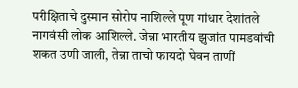परीक्षिताचे दुस्मान सोरोप नाशिल्ले पूण गांधार देशांतले नागवंसी लोक आशिल्ले. जेन्ना भारतीय झुजांत पामडवांची शकत उणी जाली, तेन्ना ताचो फायदो घेवन ताणीं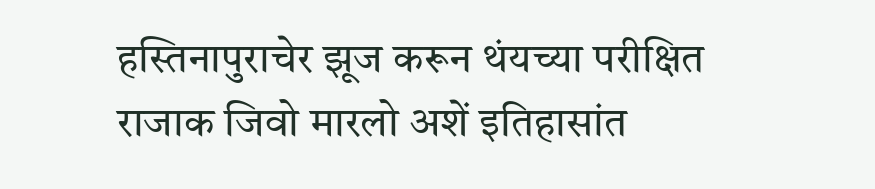हस्तिनापुराचेर झूज करून थंयच्या परीक्षित राजाक जिवो मारलो अशें इतिहासांत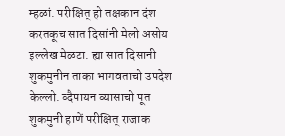म्हळां. परीक्षित् हो तक्षकान दंश करतकूच सात दिसांनी मेलो असोय इल्लेख मेळटा. ह्या सात दिसानी शुकमुनीन ताका भागवताचो उपदेश केल्लो. व्दैपायन व्यासाचो पूत शुकमुनी हाणें परीक्षित् राजाक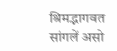श्रिमद्भागवत सांगलें असो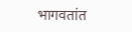भागवतांत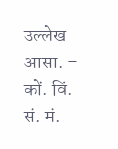उल्लेख आसा. – कों. विं. सं. मं.